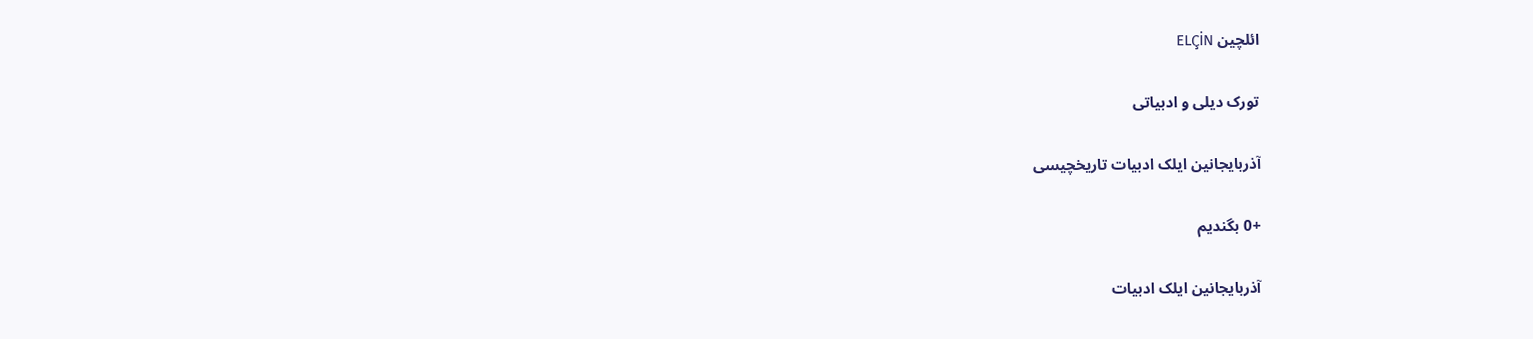ائلچین ELÇİN

تورک دیلی و ادبیاتی

آذربایجانین ایلک ادبیات تاریخچیسی

+0 بگندیم

آذربایجانین ایلک ادبیات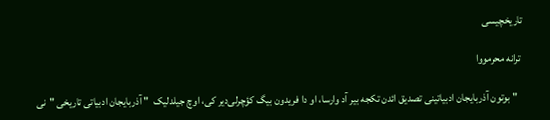تاریخچیسی

 ترانه محرمووا

   " بوتون آذربایجان ادبیاتینی تصدیق ائدن تکجه بیر آد وارسا، او دا فریدون بیگ کؤچرلی‌دیر کی، اوچ جیلدلیک  " آذربایجان ادبیاتی تاریخی "نی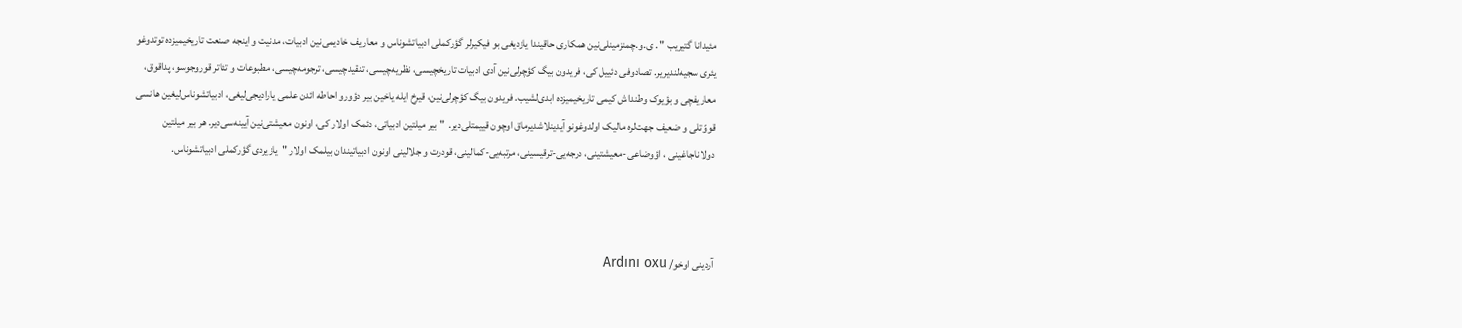مئیدانا گتیریب " . ی.و.چمنزمینلی‌نین همکاری حاقیندا یازدیغی بو فیکیرلر گؤرکملی ادبیاتشوناس و معاریف خادیمی‌نین ادبیات، مدنیت و اینجه صنعت تاریخیمیزده توتدوغو یئری سجیه‌لندیریر. تصادوفی دئییل کی، فریدون بیگ کؤچرلی‌نین آدی ادبیات تاریخچیسی، نظریه‌چیسی، تنقیدچیسی، ترجومه‌چیسی، مطبوعات و تئاتر قوروجوسو، پداقوق، معاریفچی و بؤیوک وطنداش کیمی تاریخیمیزده ابدی‌لشیب. فریدون بیگ کؤچرلی‌نین، قیرخ ایله یاخین بیر دؤورو احاطه ائدن علمی یارادیجی‌لیغی، ادبیاتشوناس‌لیغین هانسی قووّتلی و ضعیف جهت‌لره مالیک اولدوغونو آیدینلاشدیرماق اوچون قییمتلی‌دیر.  " بیر میلتین ادبیاتی، دئمک اولار کی، اونون معیشتی‌نین آیینه‌سی‌دیر. هر بیر میلتین دولاناجاغینی ، اؤوضاعی-معیشتینی، درجه‌یی-ترقیسینی، مرتبه‌یی-کمالینی، قودرت و جلالینی اونون ادبیاتیندان بیلمک اولار "  یازیردی گؤرکملی ادبیاتشوناس.



آردینی اوخو/ Ardını oxu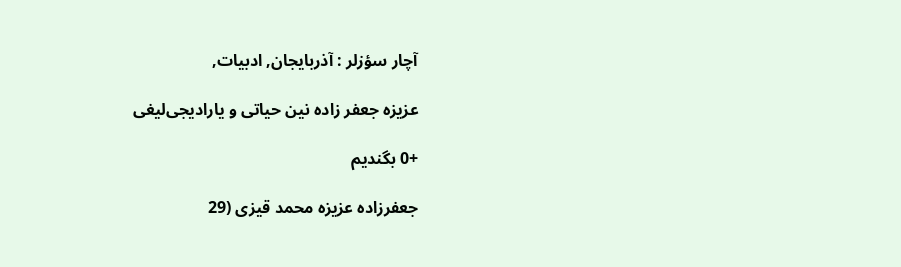آچار سؤزلر : آذربایجان, ادبیات,

عزیزه جعفر زاده نین حیاتی و یارادیجی‌لیغی

+0 بگندیم

جعفرزاده عزیزه محمد قیزی (29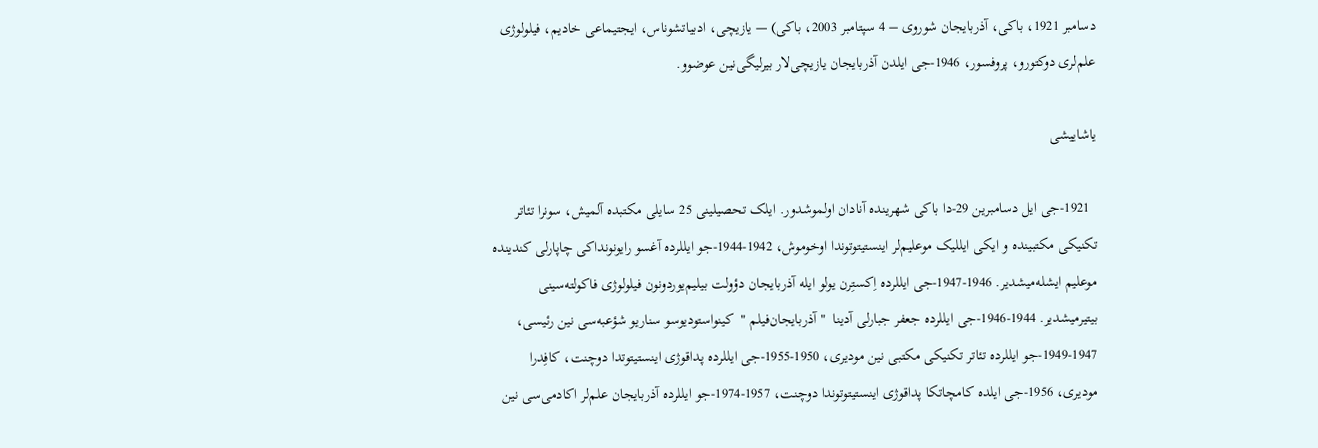دسامبر 1921، باکی، آذربایجان شوروی – 4 سپتامبر 2003، باکی) — یازیچی، ادبیاتشوناس، ایجتیماعی خادیم، فیلولوژی علم‌لری دوکتورو، پروفسور، 1946-جی ایلدن آذربایجان یازیچی‌لار بیرلیگی‌نین عوضوو.

یاشاییشی

  1921-جی ایل دسامبرین 29-دا باکی شهرینده آنادان اولموشدور. ایلک تحصیلینی 25 سایلی مکتبده آلمیش، سونرا تئاتر تکنیکی مکتبینده و ایکی‌ ایللیک موعلیم‌لر اینستیتوتوندا اوخوموش، 1942-1944-جو ایللرده آغسو رایونونداکی چاپارلی کندینده موعلیم ایشله‌میشدیر. 1946-1947-جی ایللرده اِکستِرن یولو ایله آذربایجان دؤولت بیلیم‌یوردونون فیلولوژی فاکولته‌سینی بیتیرمیشدیر. 1944-1946-جی ایللرده جعفر جبارلی آدینا  " آذربایجان‌فیلم "  کینواستودیوسو سناریو شؤعبه‌سی نین رئیسی، 1947-1949-جو ایللرده تئاتر تکنیکی مکتبی نین مودیری، 1950-1955-جی ایللرده پداقوژی اینستیتوتدا دوچنت، کافِدرا مودیری، 1956-جی ایلده کامچاتکا پداقوژی اینستیتوتوندا دوچنت، 1957-1974-جو ایللرده آذربایجان علم‌لر اکادمی‌سی‌ نین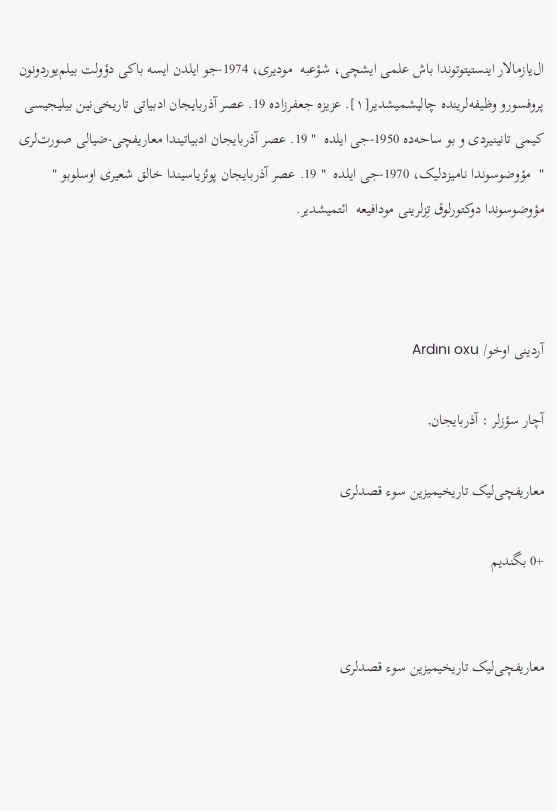ا‌ل‌یازمالار اینستیتوتوندا باش علمی ایشچی، شؤعبه  مودیری، 1974-جو ایلدن ایسه باکی دؤولت بیلم‌یوردونون پروفسورو وظیفه‌لرینده چالیشمیشدیر[۱]. عزیزه جعفرزاده 19. عصر آذربایجان ادبیاتی تاریخی‌نین بیلیجیسی کیمی تانینیردی و بو ساحه‌ده 1950-جی ایلده  " 19. عصر آذربایجان ادبیاتیندا معاریفچی-ضیالی صورت‌لری "  مؤوضوسوندا نامیزدلیک، 1970-جی ایلده  " 19. عصر آذربایجان پوئزیاسیندا خالق شعیری اوسلوبو "  مؤوضوسوندا دوکتورلوق تِزلرینی مودافیعه  ائتمیشدیر.



آردینی اوخو/ Ardını oxu

آچار سؤزلر : آذربایجان,

معاریفچی‌لیک تاریخیمیزین سوء قصدلری

+0 بگندیم


معاریفچی‌لیک تاریخیمیزین سوء قصدلری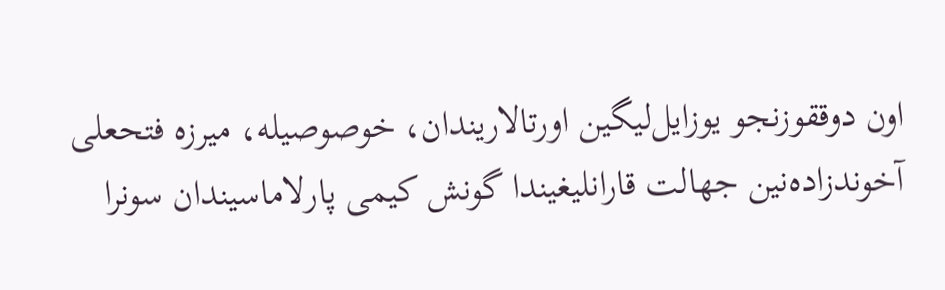اون دوققوزنجو یوزایل‌لیگین اورتا‌لاریندان، خوصوصیله، میرزه فتحعلی آخوندزاده‌نین جهالت قارانلیغیندا گونش کیمی پارلاماسیندان سونرا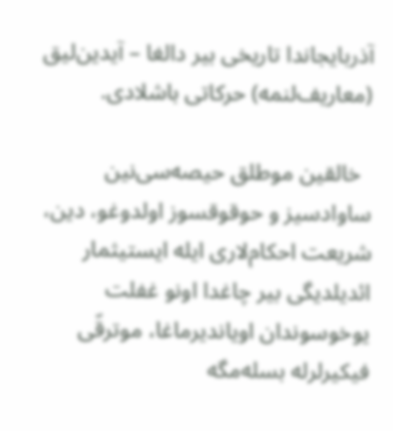آذربایجاندا تاریخی بیر دالغا – آیدین‌لیق (معاریف‌لنمه) حرکاتی باشلادی.

  خالقین موطلق حیصه‌سی‌نین ساوادسیز و حوقوقسوز اولدوغو، دین، شریعت احکام‌‌لاری ایله ایستیثمار ائدیلدیگی بیر چاغدا اونو غفلت یوخوسوندان اویاندیرماغا، موترقّی فیکیرلرله بسله‌مگه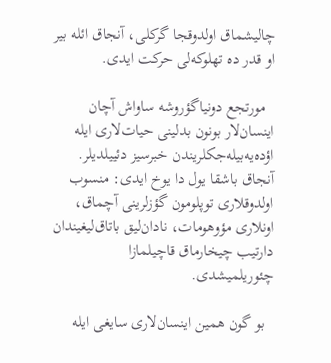چالیشماق اولدوقجا گرکلی، آنجاق ائله بیر او قدر ده تهلوکه‌لی حرکت ایدی.

  مورتجع دونیاگؤروشه ساواش آچان اینسان‌لار بونون بدلینی حیات‌لاری ایله اؤده‌یه‌بیله‌جکلریندن خبرسیز دئییلدیلر. آنجاق باشقا یول دا یوخ ایدی: منسوب اولدوقلاری توپلومون گؤزلرینی آچماق، اونلاری مؤوهومات، نادان‌لیق باتاق‌لیغیندان دارتیب چیخارماق قاچیلمازا چئوریلمیشدی.

  بو گون همین اینسان‌لاری سایغی ایله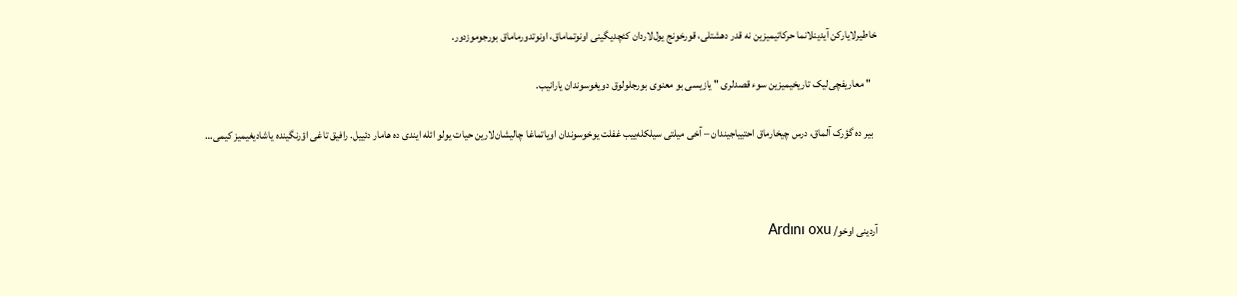خاطیرلایارکن آیدینلانما حرکاتیمیزین نه قدر دهشتلی، قورخونج یول‌لاردان کئچدیگینی اونوتماماق، اونوتدورماماق بورجوموزدور.

   " معاریفچی‌لیک تاریخیمیزین سوء قصدلری " یازیسی بو معنوی بورجلولوق دویغوسوندان یارانیب.

  بیر ده گؤرک آلماق، درس چیخارماق احتییاجیندان – آخی میلتی سیلکله‌ییب غفلت یوخوسوندان اویاتماغا چالیشان‌لارین حیات یولو ائله ایندی ده هامار دئییل. رافیق تاغی اؤرنگینده یاشادیغیمیز کیمی…



آردینی اوخو/ Ardını oxu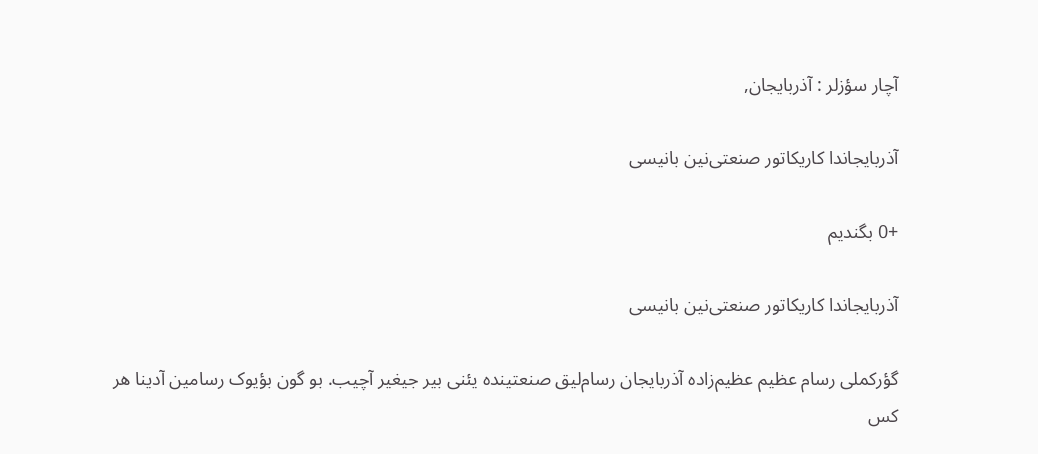آچار سؤزلر : آذربایجان,

آذربایجاندا کاریکاتور صنعتی‌نین بانیسی

+0 بگندیم

آذربایجاندا کاریکاتور صنعتی‌نین بانیسی

گؤرکملی رسام عظیم عظیم‌زاده آذربایجان رسام‌لیق صنعتینده یئنی بیر جیغیر آچیب. بو گون بؤیوک رسامین آدینا هر کس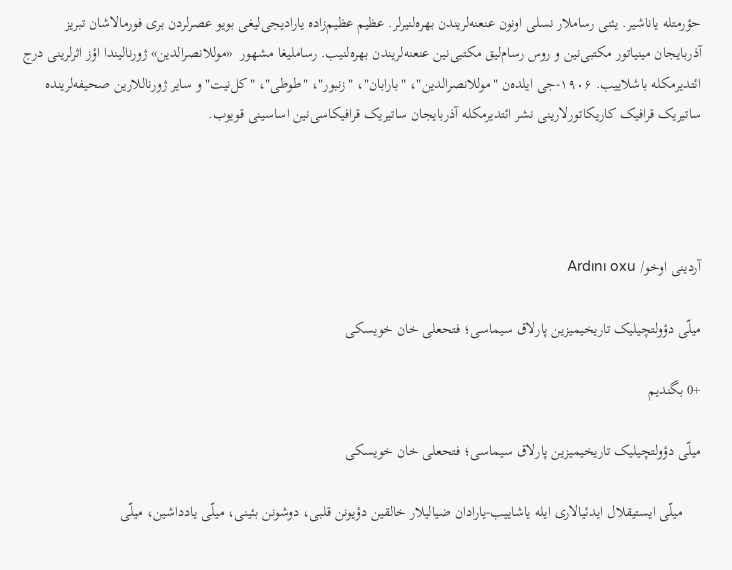حؤرمتله یاناشیر. یئنی رساملار نسلی اونون عنعنه‌لریندن بهره‌لنیرلر. عظیم عظیم‌زاده یارادیجی‌لیغی بویو عصرلردن بری فورمالاشان تبریز آذربایجان مینیاتور مکتبی‌نین و روس رسام‌لیق مکتبی‌نین عنعنه‌لریندن بهره‌لنیب. رساملیغا مشهور  «موللانصرالدین» ژورنالیندا اؤز اثرلرینی درج ائتدیرمکله باشلاییب. ۱۹۰۶-جی ایلده‌ن "موللانصرالدین"، "بارابان"، "زنبور"، "طوطی"، "کل‌نیت" و سایر ژورناللارین صحیفه‌لرینده ساتیریک قرافیک کاریکاتورلارینی نشر ائتدیرمکله آذربایجان ساتیریک قرافیکاسی‌نین اساسینی قویوب.




آردینی اوخو/ Ardını oxu

میلّی دؤولتچیلیک تاریخیمیزین پارلاق سیماسی؛ فتحعلی خان خویسکی

+0 بگندیم

میلّی دؤولتچیلیک تاریخیمیزین پارلاق سیماسی؛ فتحعلی خان خویسکی

     میلّی ایستیقلال ایدئیالاری ایله یاشاییب-یارادان ضیالیلار خالقین دؤیونن قلبی، دوشونن بئینی، میلّی یادداشین، میلّی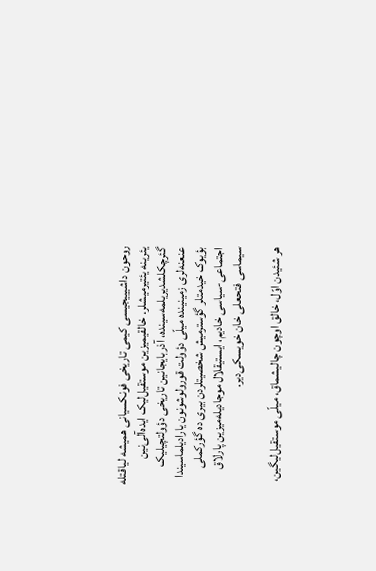روحون داشیییجیسی کیمی تاریخی فونکسیانی همیشه لیاقتله یئرینه یئتیرمیشلر. خالقیمیزین موستقیل‌لیک ایده‌آلی‌‌نین گئرچکلشدیریلمه‌سینده، آذربایجا‌نین تاریخی دؤولتچیلیک عنعنه‌لری زمینینده میلّی دؤولت قورولوشونون یارادیلماسیندا بؤیوک خیدمتلر گؤسترمیش شخصیتلردن بیری ده گؤرکملی اجتماعی-سیاسی خادیم، ایستیقلال موجادیله‌میزین پارلاق سیماسی فتحعلی خان خویسکی‌دیر.

هر شئیدن اوّل، خالق اوچون چالیشماق، میلّی موستقیل‌لیگین،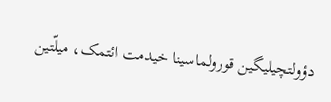دؤولتچیلیگین قورولماسینا خیدمت ائتمک، میلّتین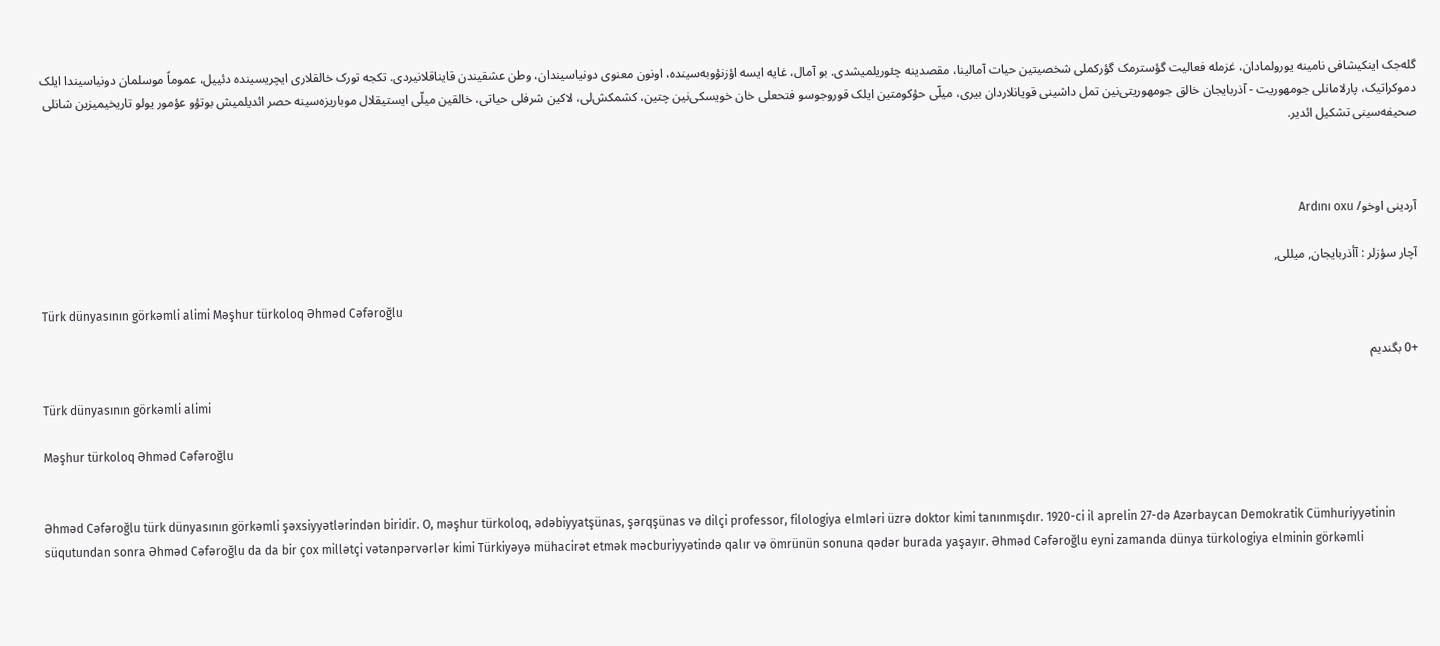گله‌جک اینکیشافی نامینه یورولمادان، غزمله فعالیت گؤسترمک گؤرکملی شخصیتین حیات آمالینا، مقصدینه چئوریلمیشدی. بو آمال، غایه ایسه اؤزنؤوبه‌سینده، اونون معنوی دونیاسیندان، وطن عشقیندن قایناقلانیردی. تکجه تورک خالقلاری ایچریسینده دئییل، عموماً موسلمان دونیاسیندا ایلک دموکراتیک، پارلامانلی جومهوریت - آذربایجان خالق جومهوریتی‌‌نین تمل داشینی قویانلاردان بیری، میلّی حؤکومتین ایلک قوروجوسو فتحعلی خان خویسکی‌نین چتین، کشمکش‌لی، لاکین شرفلی حیاتی، خالقین میلّی ایستیقلال موباریزه‌سینه حصر ائدیلمیش بوتؤو عؤمور یولو تاریخیمیزین شانلی صحیفه‌سینی تشکیل ائدیر.



آردینی اوخو/ Ardını oxu

آچار سؤزلر : آأذربایجان, میللی,

Türk dünyasının görkəmli alimi Məşhur türkoloq Əhməd Cəfəroğlu

+0 بگندیم

Türk dünyasının görkəmli alimi

Məşhur türkoloq Əhməd Cəfəroğlu


Əhməd Cəfəroğlu türk dünyasının görkəmli şəxsiyyətlərindən biridir. O, məşhur türkoloq, ədəbiyyatşünas, şərqşünas və dilçi professor, filologiya elmləri üzrə doktor kimi tanınmışdır. 1920-ci il aprelin 27-də Azərbaycan Demokratik Cümhuriyyətinin süqutundan sonra Əhməd Cəfəroğlu da da bir çox millətçi vətənpərvərlər kimi Türkiyəyə mühacirət etmək məcburiyyətində qalır və ömrünün sonuna qədər burada yaşayır. Əhməd Cəfəroğlu eyni zamanda dünya türkologiya elminin görkəmli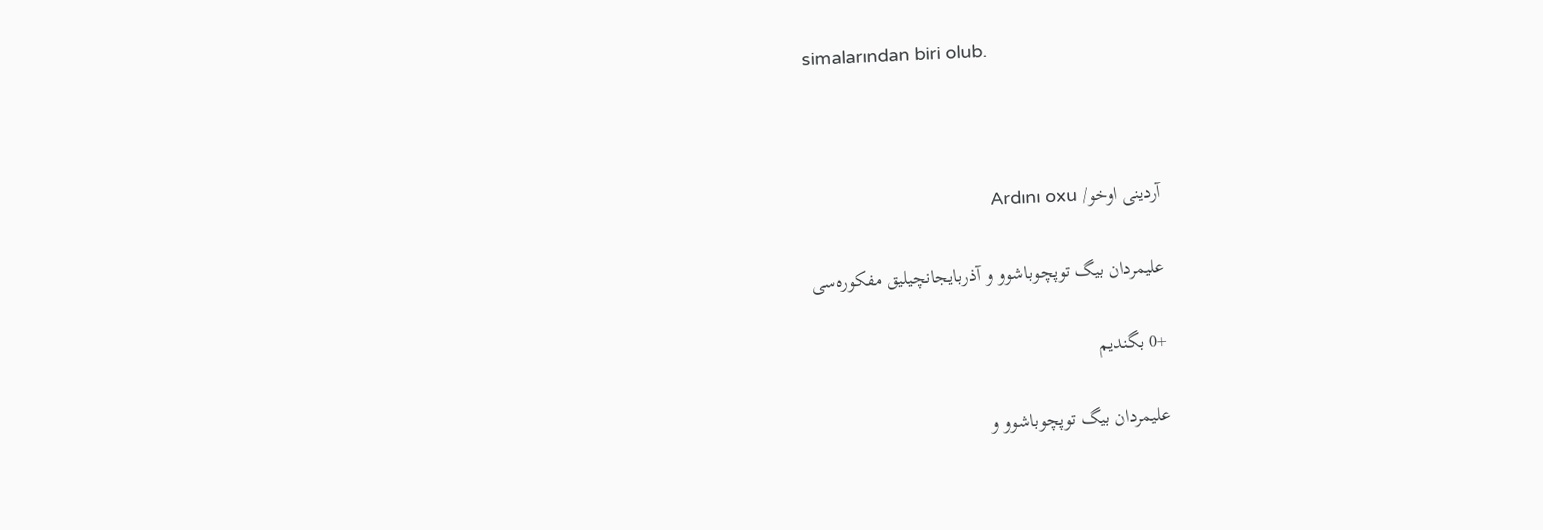simalarından biri olub.



آردینی اوخو/ Ardını oxu

علیمردان بیگ توپچوباشوو و آذربایجانچیلیق مفکوره‌سی

+0 بگندیم

علیمردان بیگ توپچوباشوو و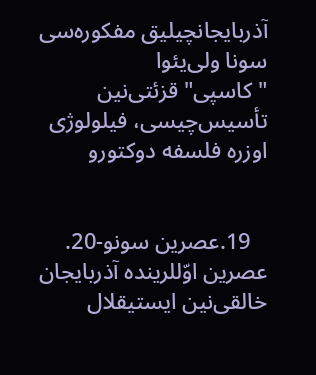آذربایجانچیلیق مفکوره‌سی
سونا ولی‌یئوا
"کاسپی" قزئتی‌نین تأسیس‌چیسی، فیلولوژی اوزره فلسفه دوکتورو


   19.عصرین سونو-20. عصرین اوّللرینده آذربایجان خالقی‌نین ایستیقلال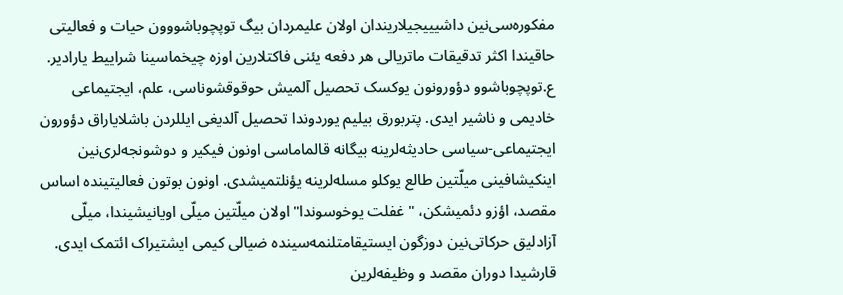مفکوره‌سی‌نین داشیییجیلاریندان اولان علیمردان بیگ توپچوباشووون حیات و فعالیتی حاقیندا اکثر تدقیقات ماتریالی هر دفعه یئنی فاکتلارین اوزه چیخماسینا شراییط یارادیر. ع.توپچوباشوو دؤورونون یوکسک تحصیل آلمیش حوقوقشوناسی، علم، ایجتیماعی خادیمی و ناشیر ایدی. پتربورق بیلیم یوردوندا تحصیل آلدیغی ایللردن باشلایاراق دؤورون ایجتیماعی-سیاسی حادیثه‌لرینه بیگانه قالماماسی اونون فیکیر و دوشونجه‌لری‌نین اینکیشافینی میلّتین طالع یوکلو مسله‌لرینه یؤنلتمیشدی. اونون بوتون فعالیتینده اساس مقصد، اؤزو دئمیشکن، "غفلت یوخوسوندا" اولان میلّتین میلّی اویانیشیندا، میلّی آزادلیق حرکاتی‌نین دوزگون ایستیقامتلنمه‌سینده ضیالی کیمی ایشتیراک ائتمک ایدی. قارشیدا دوران مقصد و وظیفه‌لرین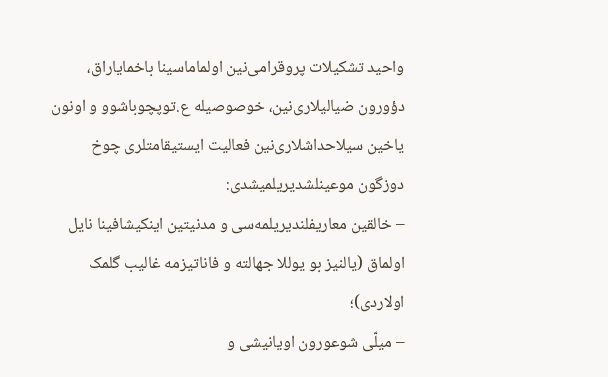واحید تشکیلات پروقرامی‌نین اولماماسینا باخمایاراق، دؤورون ضیالیلاری‌نین، خوصوصیله ع.توپچوباشوو و اونون یاخین سیلاحداشلاری‌نین فعالیت ایستیقامتلری چوخ دوزگون موعینلشدیریلمیشدی:
– خالقین معاریفلندیریلمه‌سی و مدنیتین اینکیشافینا نایل اولماق (یالنیز بو یوللا جهالته و فاناتیزمه غالیب گلمک اولاردی)؛
– میلّی شوعورون اویانیشی و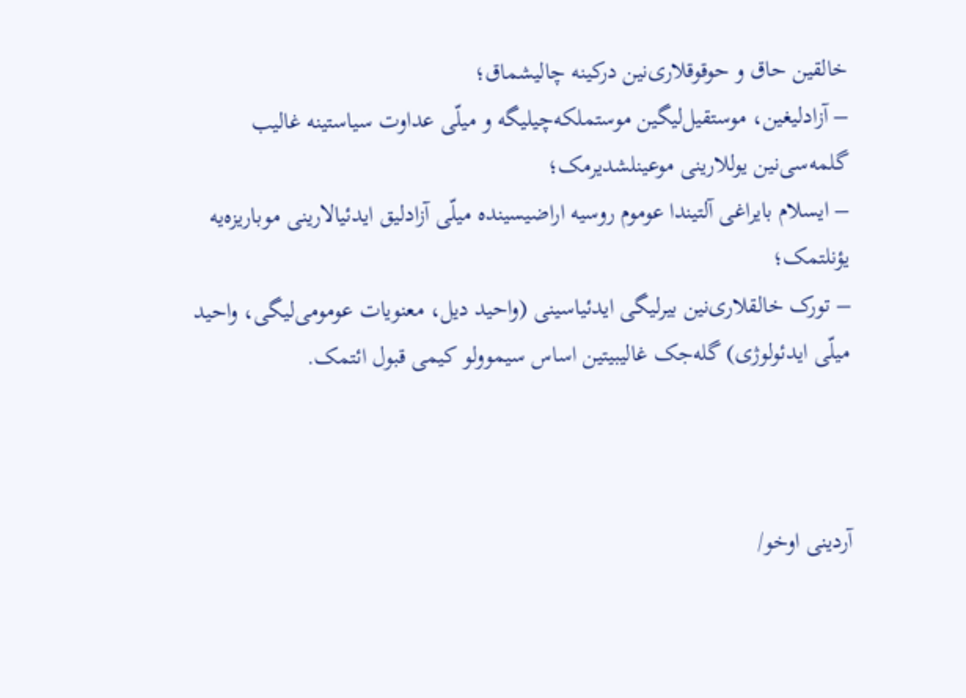خالقین حاق و حوقوقلاری‌نین درکینه چالیشماق؛
– آزادلیغین، موستقیل‌لیگین موستملکه‌چیلیگه و میلّی عداوت سیاستینه غالیب گلمه‌سی‌نین یوللارینی موعینلشدیرمک؛
– ایسلام بایراغی آلتیندا عوموم روسیه اراضیسینده میلّی آزادلیق ایدئیالارینی موباریزه‌یه یؤنلتمک؛
– تورک خالقلاری‌نین بیرلیگی ایدئیاسینی (واحید دیل، معنویات عومومی‌لیگی، واحید میلّی ایدئولوژی) گله‌جک غالیبیتین اساس سیموولو کیمی قبول ائتمک.



آردینی اوخو/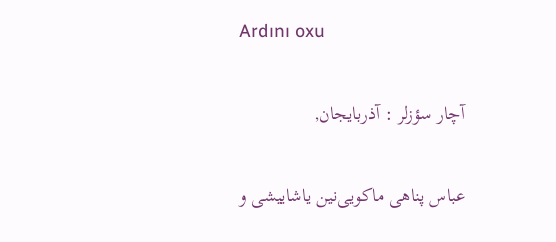Ardını oxu

آچار سؤزلر : آذربایجان,

عباس پناهی ماکویی‌نین یاشاییشی و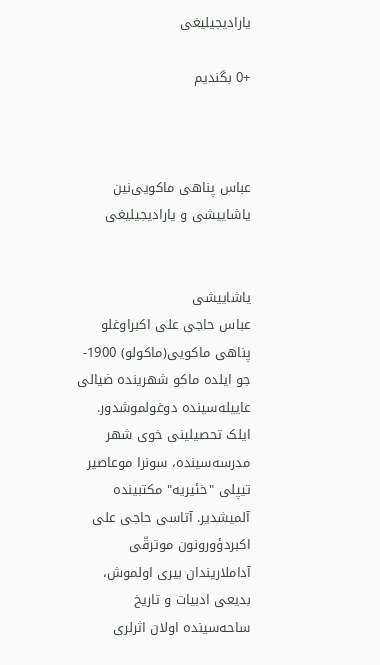یارادیجیلیغی

+0 بگندیم



عباس پناهی ماکویی‌نین یاشاییشی و یارادیجیلیغی


یاشاییشی
عباس حاجی علی اکبراوغلو پناهی ماکویی(ماکولو) 1900-جو ایلده ماکو شهرینده ضیالی عاییله‌سینده دوغولموشدور. ایلک تحصیلینی خوی شهر مدرسه‌سینده، سونرا موعاصیر تیپلی "خئیریه" مکتبینده آلمیشدیر. آتاسی حاجی علی اکبردؤورونون موترقّی آداملاریندان بیری اولموش، بدیعی ادبیات و تاریخ ساحه‌سینده اولان اثرلری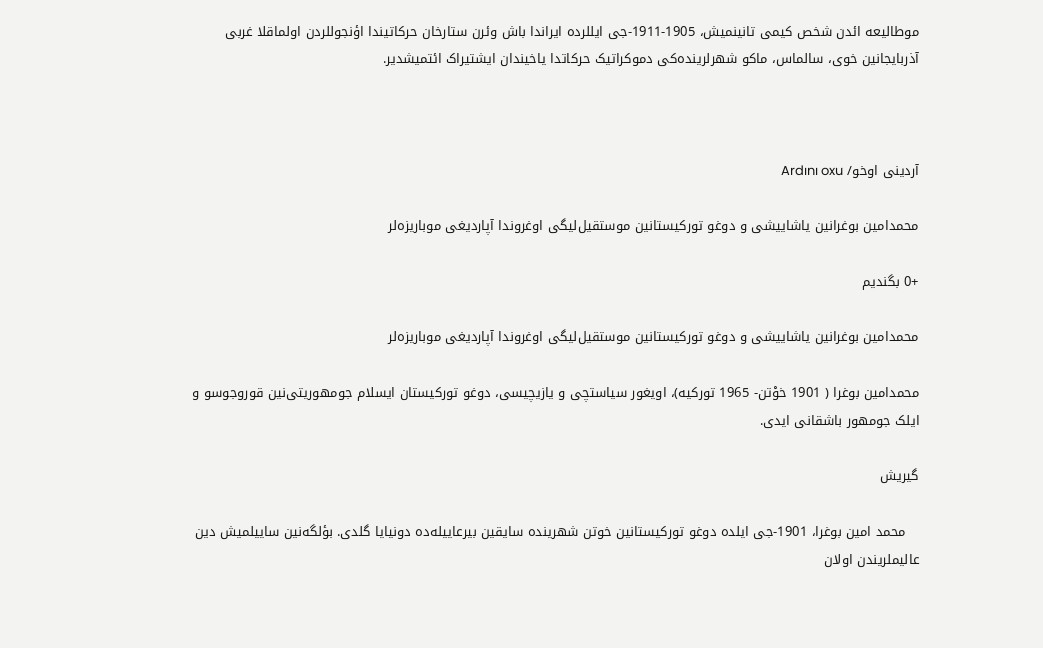موطالیعه ائدن شخص کیمی تا‌نینمیش، 1905-1911-جی ایللرده ایراندا باش وئرن ستارخان حرکاتیندا اؤنجوللردن اولماقلا غربی آذربایجا‌نین خوی، سالماس، ماکو شهرلرینده‌کی دموکراتیک حرکاتدا یاخیندان ایشتیراک ائتمیشدیر.



آردینی اوخو/ Ardını oxu

محمدامین بوغرانین یاشاییشی و دوغو تورکیستانین موستقیل‌لیگی اوغروندا آپاردیغی موباریزه‌لر

+0 بگندیم

محمدامین بوغرانین یاشاییشی و دوغو تورکیستانین موستقیل‌لیگی اوغروندا آپاردیغی موباریزه‌لر

محمدامین بوغرا ( 1901 خوْتن- 1965 تورکیه)، اویغور سیاستچی و یازیچیسی، دوغو تورکیستان ایسلام جومهوریتی‌نین قوروجوسو و ایلک جومهور باشقانی‌ ایدی.

گیریش

   محمد امین بوغرا، 1901-جی ایلده دوغو تورکیستا‌نین خوتن شهرینده سایقین بیرعاییله‌ده دونیایا گلدی. بؤلگه‌‌نین ساییلمیش دین عالیملریندن اولان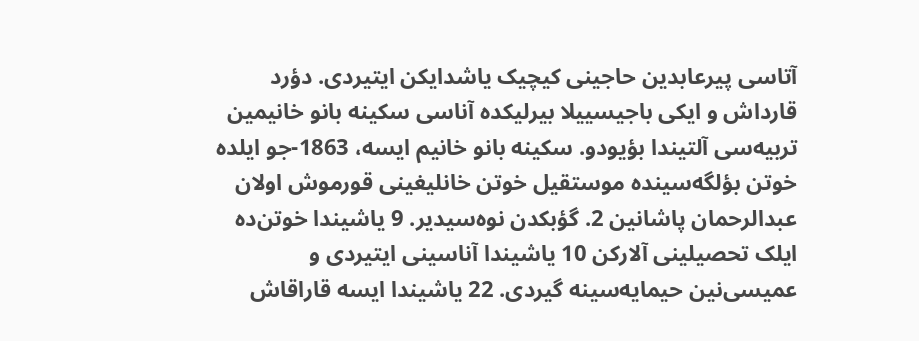آتاسی پیرعابدین حاجینی کیچیک یاشدایکن ایتیردی. دؤرد قارداش و ایکی باجیسییلا بیرلیکده آناسی سکینه بانو خانیمین تربیه‌سی آلتیندا بؤیودو. سکینه بانو خانیم ایسه، 1863-جو ایلده خوتن بؤلگه‌سینده موستقیل خوتن خانلیغینی قورموش اولان عبدالرحمان پاشا‌نین 2. گؤبکدن نوه‌سیدیر. 9 یاشیندا خوتن‌ده ایلک تحصیلینی آلارکن 10 یاشیندا آناسینی ایتیردی و عمیسی‌نین حیمایه‌سینه گیردی. 22 یاشیندا ایسه قاراقاش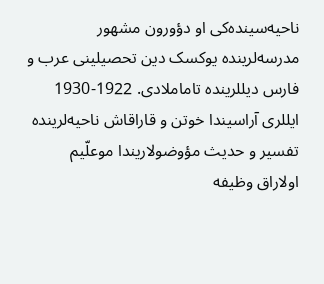ناحیه‌سینده‌کی او دؤورون مشهور مدرسه‌لرینده یوکسک دین تحصیلینی عرب و فارس دیللرینده تاماملادی. 1922-1930 ایللری آراسیندا خوتن و قاراقاش ناحیه‌لرینده تفسیر و حدیث مؤوضولاریندا موعلّیم اولاراق وظیفه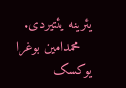یئرینه یئتیردی.
   محمدامین بوغرا یوکسک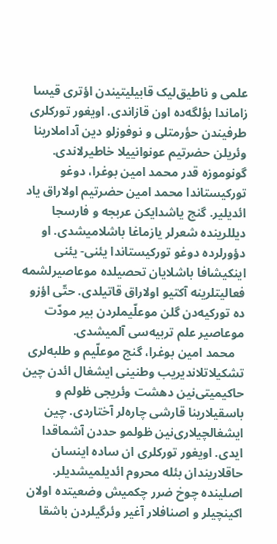علمی و ناطیق‌لیک قابیلیتیندن اؤتری قیسا زاماندا بؤلگه‌ده اون قازاندی. اویغور تورکلری طرفیندن حؤرمتلی و نوفوزلو دین آداملارینا وئریلن حضرتیم عونوانییلا خاطیرلاندی. گونوموزه قدر محمد امین بوغرا، دوغو تورکیستاندا محمد امین حضرتیم اولاراق یاد ائدیلیر. گنج یاشدایکن عربجه و فارسجا دیللرینده شعرلر یازماغا باشلامیشدی. او دؤورلرده دوغو تورکیستاندا یئنی- یئنی اینکیشافا باشلایان تحصیلده موعاصیرلشمه فعالیتلرینه آکتیو اولاراق قاتیلدی. حتّی اؤزو ده تورکیه‌دن گلن موعلّیملردن بیر مودّت موعاصیر علم تربیه‌سی آلمیشدی.
   محمد امین بوغرا، گنج موعلّیم و طلبه‌لری تشکیلاتلاندیریب وطنینی ایشغال ائدن چین حاکیمیتی‌نین دهشت وئریجی ظولم و باسقیلارینا قارشی چاره‌لر آختاردی. چین ایشغالچیلاری‌نین ظولمو حددن آشماقدا ایدی. اویغور تورکلری ان ساده اینسان حاقلاریندان بئله محروم ائدیلمیشدیلر. اصلینده چوخ ضرر چکمیش وضعیتده اولان اکینچیلر و اصنافلار آغیر وئرگیلردن باشقا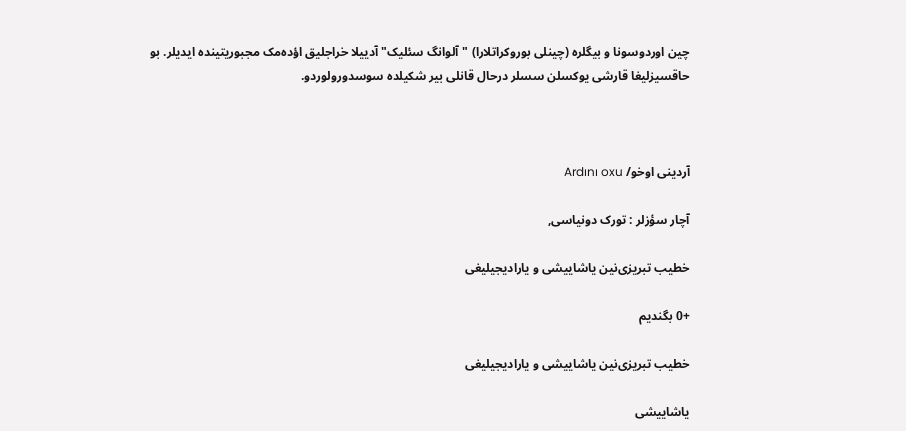چین اوردوسونا و بیگلره (چینلی بوروکراتلارا) "آلوانگ سئلیک" آدییلا خراجلیق اؤده‌مک مجبوریتینده ایدیلر. بو حاقسیزلیغا قارشی یوکسلن سسلر درحال قانلی بیر شکیلده سوسدورولوردو.



آردینی اوخو/ Ardını oxu

آچار سؤزلر : تورک دونیاسی,

خطیب تبریزی‌نین یاشاییشی و یارادیجیلیغی

+0 بگندیم

خطیب تبریزی‌نین یاشاییشی و یارادیجیلیغی

یاشاییشی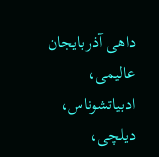داهی آذربایجان عالیمی، ادبیاتشوناس، دیلچی،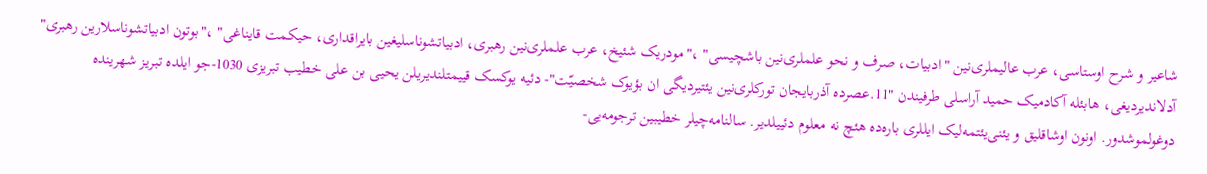شاعیر و شرح اوستاسی، عرب عالیملری‌نین "ادبیات، صرف و نحو علملری‌نین باشچیسی" ،"مودریک شئیخ، عرب علملری‌نین رهبری، ادبیاتشوناسلیغین بایراقداری، حیکمت قایناغی" ،"بوتون ادبیاتشوناسلارین رهبری" آدلاندیردیغی، هابئله آکادمیک حمید آراسلی طرفیندن "11.عصرده آذربایجان تورکلری‌نین یئتیردیگی ان بؤیوک شخصیّت"- دئیه یوکسک قییمتلندیریلن یحیی بن علی خطیب تبریزی 1030-جو ایلده تبریز شهرینده دوغولموشدور. اونون اوشاقلیق و یئنی‌یئتمه‌لیک ایللری باره‌ده هئچ نه معلوم دئییلدیر. سالنامه‌چیلر خطیبین ترجومه‌یی-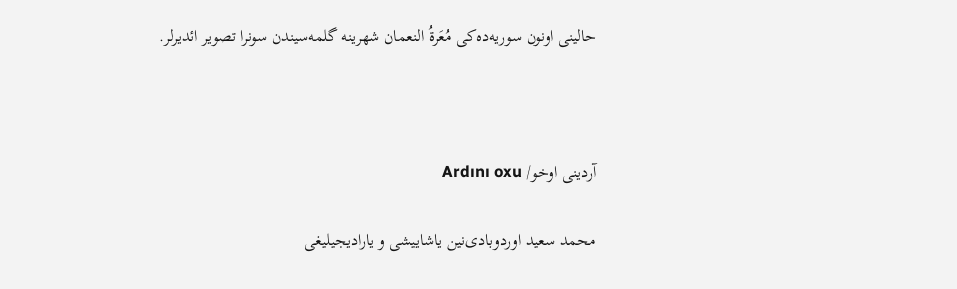حالینی اونون سوریه‌ده‌کی مُعَرةُ النعمان شهرینه گلمه‌سیندن سونرا تصویر ائدیرلر.



آردینی اوخو/ Ardını oxu

محمد سعید اوردوبادی‌نین یاشاییشی و یارادیجیلیغی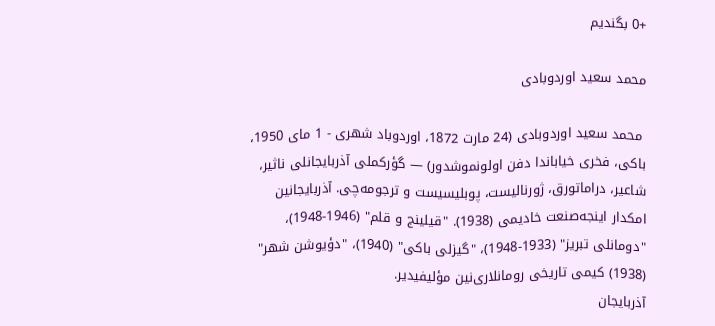+0 بگندیم

محمد سعید اوردوبادی

 محمد سعید اوردوبادی (24 مارت 1872، اوردوباد شهری - 1 مای 1950، باکی، فخری خیاباندا دفن اولونموشدور) — گؤرکملی آذربایجانلی ناثیر، شاعیر، دراماتورق، ژورنالیست، پوبلیسیست و ترجومه‌چی. آذربایجا‌نین امکدار اینجه‌صنعت خادیمی (1938). "قیلینج و قلم" (1946-1948)، "دومانلی تبریز" (1933-1948)، "گیزلی باکی" (1940)، "دؤیوشن شهر" (1938) کیمی تاریخی رومانلاری‌نین مؤ‌لیفیدیر.
آذربایجان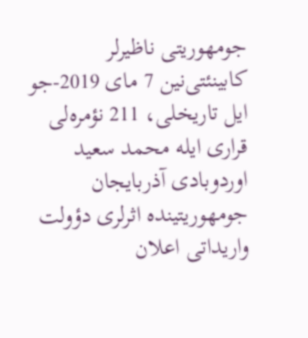جومهوریتی ناظیرلر کابینئتی‌نین 7 مای 2019-جو ایل تاریخلی، 211 نؤمره‌لی قراری ایله محمد سعید اوردوبادی آذربایجان جومهوریتینده اثرلری دؤولت واریداتی اعلان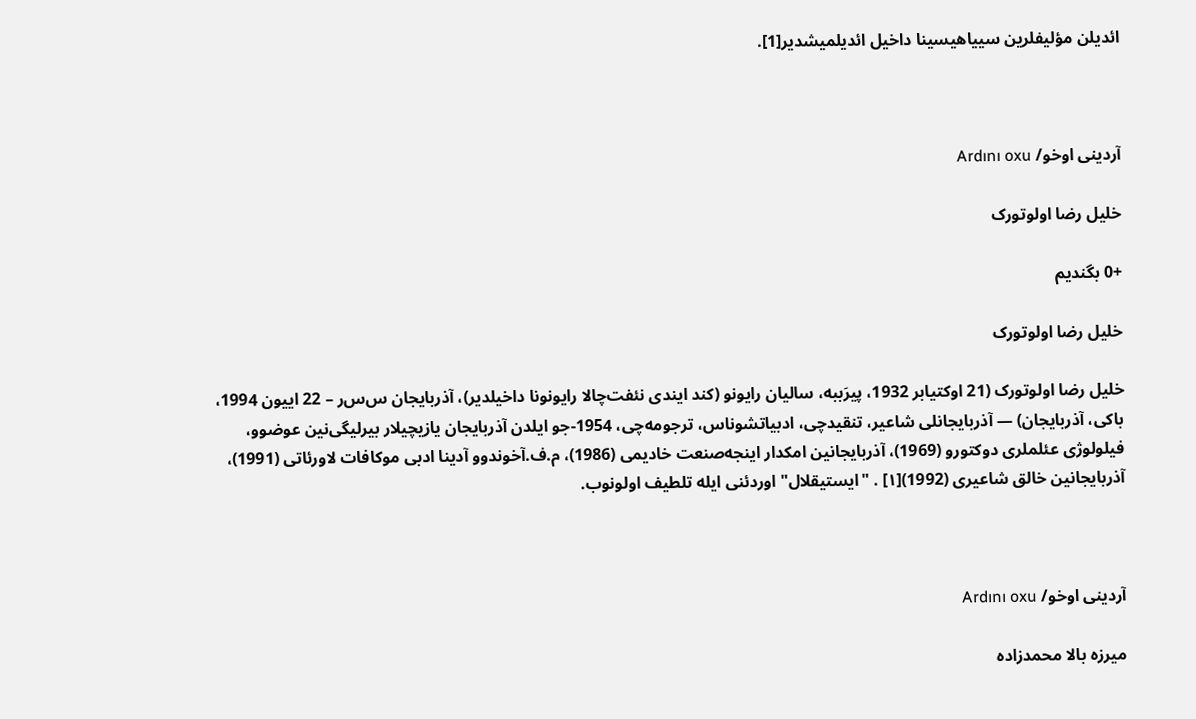ائدیلن مؤلیفلرین سییاهیسینا داخیل ائدیلمیشدیر[1].



آردینی اوخو/ Ardını oxu

خلیل رضا اولوتورک

+0 بگندیم

خلیل رضا اولوتورک

خلیل رضا اولوتورک (21 اوکتیابر 1932، پیرَ‌ببه، سالیان رایونو (کند ایندی نئفت‌چالا رایونونا داخیلدیر)، آذربایجان س‌س‌ر – 22 اییون 1994، باکی، آذربایجان) — آذربایجانلی شاعیر، تنقیدچی، ادبیاتشوناس، ترجومه‌چی، 1954-جو ایلدن آذربایجان یازیچیلار بیرلیگی‌نین عوضوو، فیلولوژی عئلملری دوکتورو (1969)، آذربایجا‌نین امکدار اینجه‌صنعت خادیمی (1986)، م.ف.آخوندوو آدینا ادبی موکافات لاورئاتی (1991)، آذربایجا‌نین خالق شاعیری (1992)[۱] . "ایستیقلال" اوردئنی ایله تلطیف اولونوب.



آردینی اوخو/ Ardını oxu

میرزه بالا محمدزاده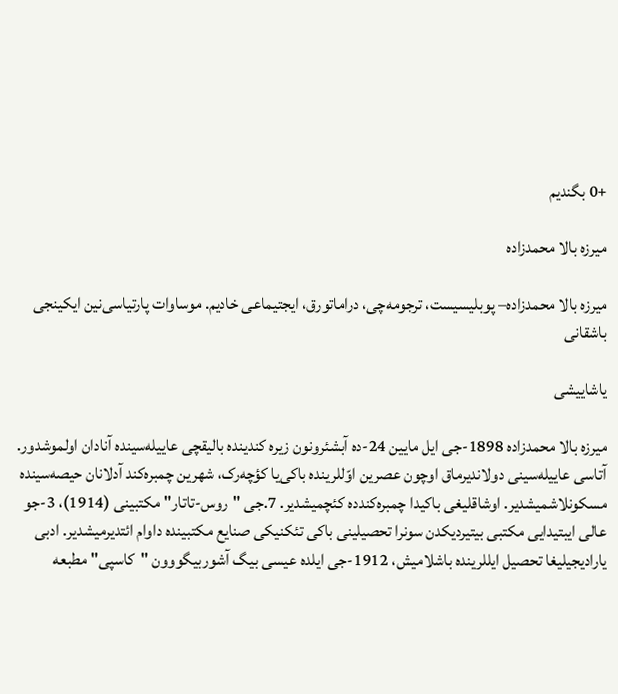+0 بگندیم

میرزه بالا محمدزاده

میرزه بالا محمدزاده– پوبلیسیست، ترجومه‌چی، دراماتورق، ایجتیماعی خادیم. موساوات پارتیاسی‌نین ایکینجی باشقانی

یاشاییشی

میرزه بالا محمدزاده 1898-جی ایل مایین 24-ده آبشئرونون زیره کندینده بالیقچی عاییله‌سینده آنادان اولموشدور. آتاسی عاییله‌سینی دولاندیرماق اوچون عصرین اوّللرینده باکی‌یا کؤچه‌رک، شهرین چمبره‌کند آدلانان حیصه‌سینده مسکونلاشمیشدیر. اوشاقلیغی باکیدا چمبره‌کندده کئچمیشدیر. 7.جی "روس-تاتار" مکتبینی (1914)، 3-جو عالی ایبتیدایی مکتبی بیتیردیکدن سونرا تحصیلینی باکی تئکنیکی صنایع مکتبینده داوام ائتدیرمیشدیر. ادبی یارادیجیلیغا تحصیل ایللرینده باشلامیش، 1912-جی ایلده عیسی بیگ آشوربیگووون "کاسپی" مطبعه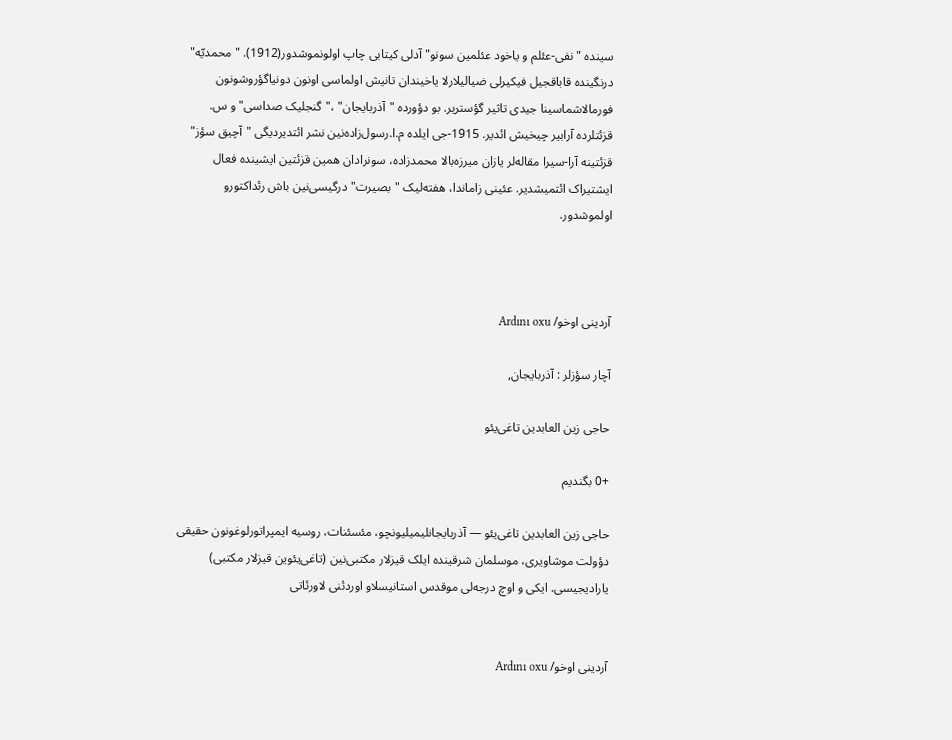سینده "نفی-عئلم و یاخود عئلمین سونو" آدلی کیتابی چاپ اولونموشدور(1912). "محمدیّه" درنگینده قاباقجیل فیکیرلی ضیالیلارلا یاخیندان تانیش اولماسی اونون دونیاگؤروشونون فورمالاشماسینا جیدی تاثیر گؤستریر. بو دؤورده "آذربایجان" ،"گنجلیک صداسی" و س. قزئتلرده آرابیر چیخیش ائدیر. 1915-جی ایلده م.ا.رسول‌زاده‌نین نشر ائتدیردیگی "آچیق سؤز" قزئتینه آرا-سیرا مقاله‌لر یازان میرزه‌بالا محمدزاده، سونرادان همین قزئتین ایشینده فعال ایشتیراک ائتمیشدیر. عئینی زاماندا، هفته‌لیک "بصیرت" درگیسی‌نین باش رئداکتورو اولموشدور.



آردینی اوخو/ Ardını oxu

آچار سؤزلر : آذربایجان,

حاجی زین العابدین تاغی‌یئو

+0 بگندیم

حاجی زین العابدین تاغی‌یئو — آذربایجانلیمیلیونچو، مئسئنات، روسیه ایمپراتورلوغونون حقیقی دؤولت موشاویری، موسلمان شرقینده ایلک قیزلار مکتبی‌نین (تاغی‌یئوین قیزلار مکتبی) یارادیجیسی. ایکی و اوچ درجه‌لی موقدس استانیسلاو اوردئنی لاورئاتی


آردینی اوخو/ Ardını oxu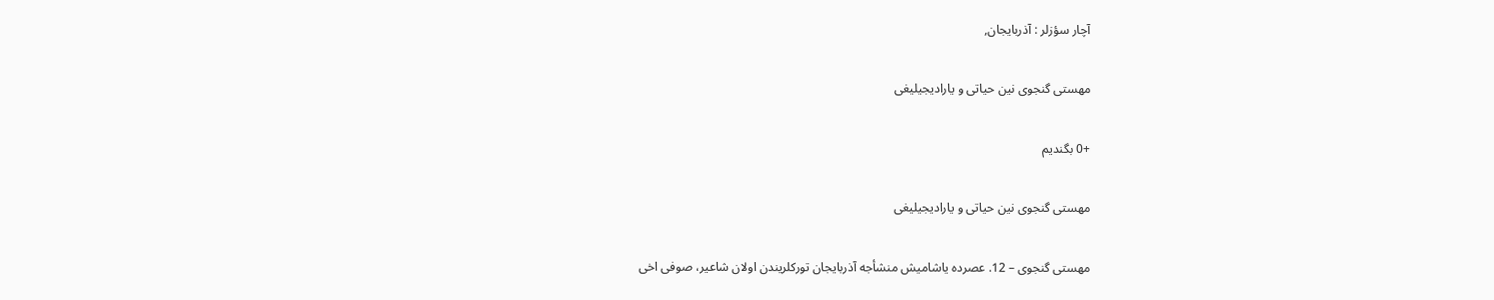آچار سؤزلر : آذربایجان,

مهستی گنجوی نین حیاتی و یارادیجیلیغی

+0 بگندیم

مهستی گنجوی نین حیاتی و یارادیجیلیغی

مهستی گنجوی – 12. عصرده یاشامیش منشأجه آذربایجان تورکلریندن اولان شاعیر، صوفی اخی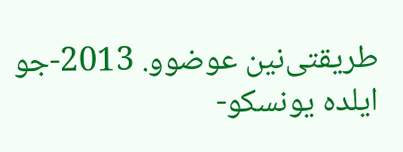طریقتی‌نین عوضوو. 2013-جو ایلده یونسکو-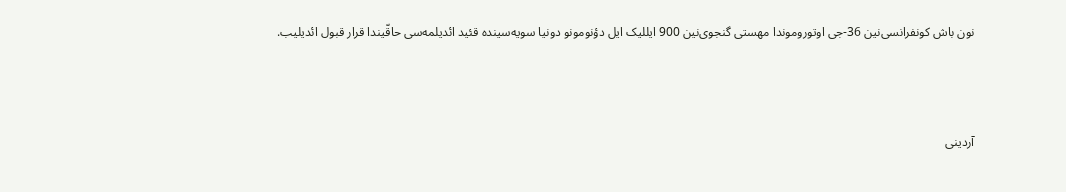نون باش کونفرانسی‌نین 36-جی اوتوروموندا مهستی گنجوی‌نین 900 ایللیک ایل‌ دؤنومونو دونیا سویه‌سینده قئید ائدیلمه‌سی حاقّیندا قرار قبول ائدیلیب.



آردینی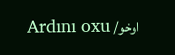اوخو/ Ardını oxu